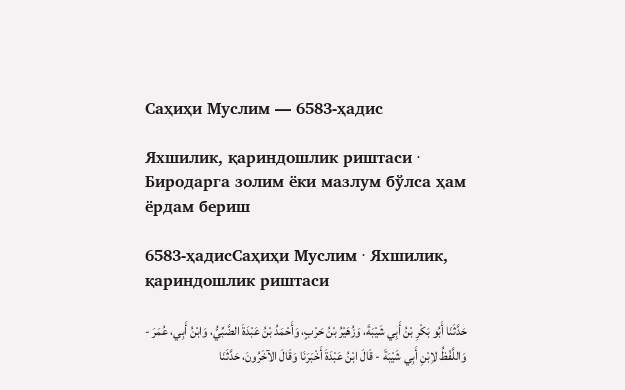Саҳиҳи Муслим — 6583-ҳадис

Яхшилик, қариндошлик риштаси · Биродарга золим ёки мазлум бўлса ҳам ёрдам бериш

6583-ҳадисСаҳиҳи Муслим · Яхшилик, қариндошлик риштаси

حَدَّثَنَا أَبُو بَكْرِ بْنُ أَبِي شَيْبَةَ، وَزُهَيْرُ بْنُ حَرْبٍ، وَأَحْمَدُ بْنُ عَبْدَةَ الضَّبِّيُّ، وَابْنُ أَبِي، عُمَرَ - وَاللَّفْظُ لاِبْنِ أَبِي شَيْبَةَ - قَالَ ابْنُ عَبْدَةَ أَخْبَرَنَا وَقَالَ الآخَرُونَ، حَدَّثَنَا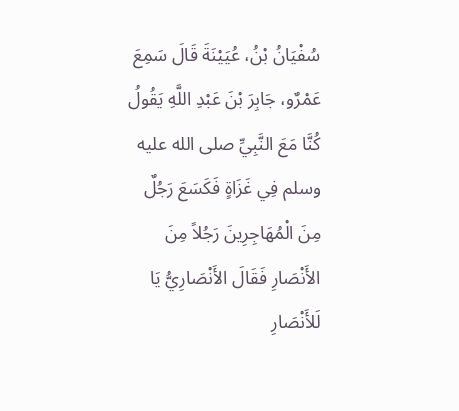سُفْيَانُ بْنُ، عُيَيْنَةَ قَالَ سَمِعَ عَمْرٌو، جَابِرَ بْنَ عَبْدِ اللَّهِ يَقُولُ كُنَّا مَعَ النَّبِيِّ صلى الله عليه وسلم فِي غَزَاةٍ فَكَسَعَ رَجُلٌ مِنَ الْمُهَاجِرِينَ رَجُلاً مِنَ الأَنْصَارِ فَقَالَ الأَنْصَارِيُّ يَا لَلأَنْصَارِ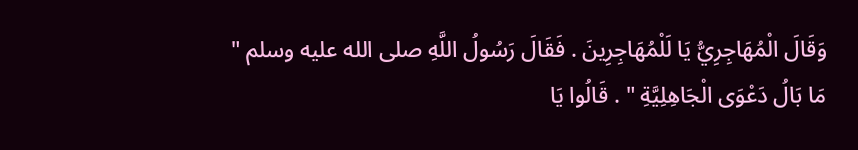وَقَالَ الْمُهَاجِرِيُّ يَا لَلْمُهَاجِرِينَ . فَقَالَ رَسُولُ اللَّهِ صلى الله عليه وسلم " مَا بَالُ دَعْوَى الْجَاهِلِيَّةِ " . قَالُوا يَا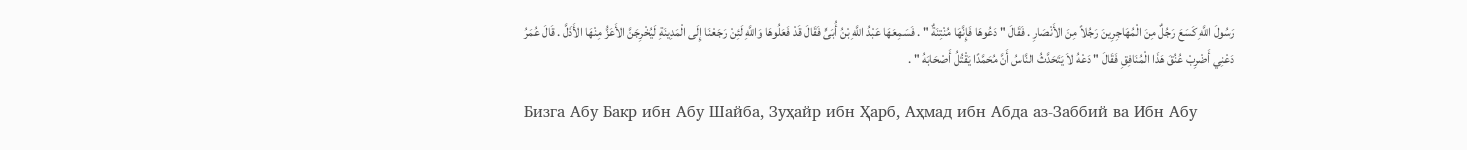رَسُولَ اللَّهِ كَسَعَ رَجُلٌ مِنَ الْمُهَاجِرِينَ رَجُلاً مِنَ الأَنْصَارِ . فَقَالَ " دَعُوهَا فَإِنَّهَا مُنْتِنَةٌ " . فَسَمِعَهَا عَبْدُ اللَّهِ بْنُ أُبَىٍّ فَقَالَ قَدْ فَعَلُوهَا وَاللَّهِ لَئِنْ رَجَعْنَا إِلَى الْمَدِينَةِ لَيُخْرِجَنَّ الأَعَزُّ مِنْهَا الأَذَلَّ . قَالَ عُمَرُ دَعْنِي أَضْرِبْ عُنُقَ هَذَا الْمُنَافِقِ فَقَالَ " دَعْهُ لاَ يَتَحَدَّثُ النَّاسُ أَنَّ مُحَمَّدًا يَقْتُلُ أَصْحَابَهُ " .

Бизга Абу Бакр ибн Абу Шайба, Зуҳайр ибн Ҳарб, Аҳмад ибн Абда аз-Заббий ва Ибн Абу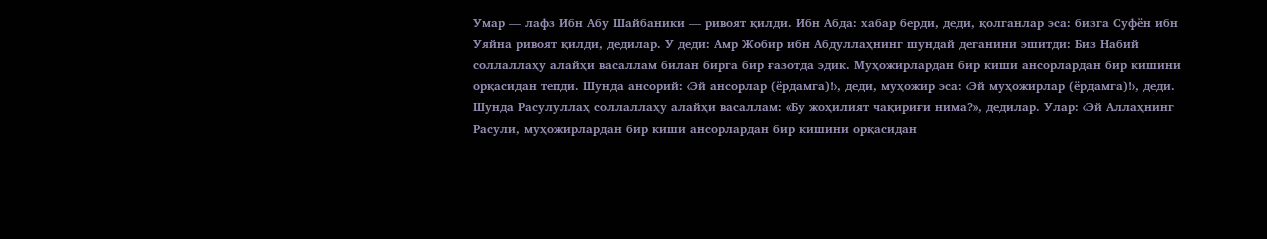Умар — лафз Ибн Абу Шайбаники — ривоят қилди. Ибн Абда: хабар берди, деди, қолганлар эса: бизга Суфён ибн Уяйна ривоят қилди, дедилар. У деди: Амр Жобир ибн Абдуллаҳнинг шундай деганини эшитди: Биз Набий соллаллаҳу алайҳи васаллам билан бирга бир ғазотда эдик. Муҳожирлардан бир киши ансорлардан бир кишини орқасидан тепди. Шунда ансорий: ‹Эй ансорлар (ёрдамга)!›, деди, муҳожир эса: ‹Эй муҳожирлар (ёрдамга)!›, деди. Шунда Расулуллаҳ соллаллаҳу алайҳи васаллам: «Бу жоҳилият чақириғи нима?», дедилар. Улар: ‹Эй Аллаҳнинг Расули, муҳожирлардан бир киши ансорлардан бир кишини орқасидан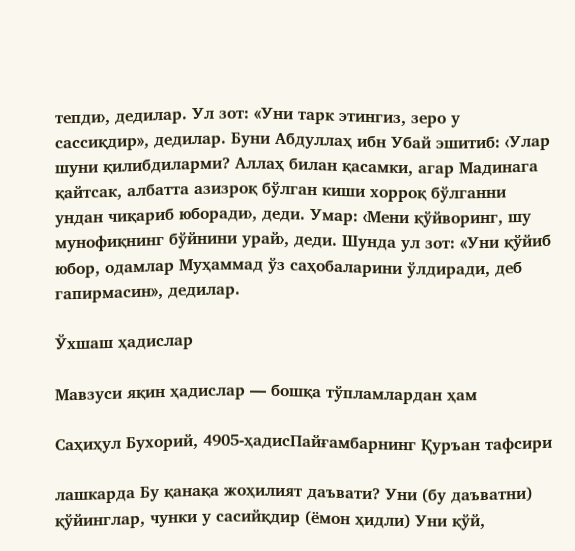тепди›, дедилар. Ул зот: «Уни тарк этингиз, зеро у сассиқдир», дедилар. Буни Абдуллаҳ ибн Убай эшитиб: ‹Улар шуни қилибдиларми? Аллаҳ билан қасамки, агар Мадинага қайтсак, албатта азизроқ бўлган киши хорроқ бўлганни ундан чиқариб юборади›, деди. Умар: ‹Мени қўйворинг, шу мунофиқнинг бўйнини урай›, деди. Шунда ул зот: «Уни қўйиб юбор, одамлар Муҳаммад ўз саҳобаларини ўлдиради, деб гапирмасин», дедилар.

Ўхшаш ҳадислар

Мавзуси яқин ҳадислар — бошқа тўпламлардан ҳам

Саҳиҳул Бухорий, 4905-ҳадисПайғамбарнинг Қуръан тафсири

лашкарда Бу қанақа жоҳилият даъвати? Уни (бу даъватни) қўйинглар, чунки у сасийқдир (ёмон ҳидли) Уни қўй,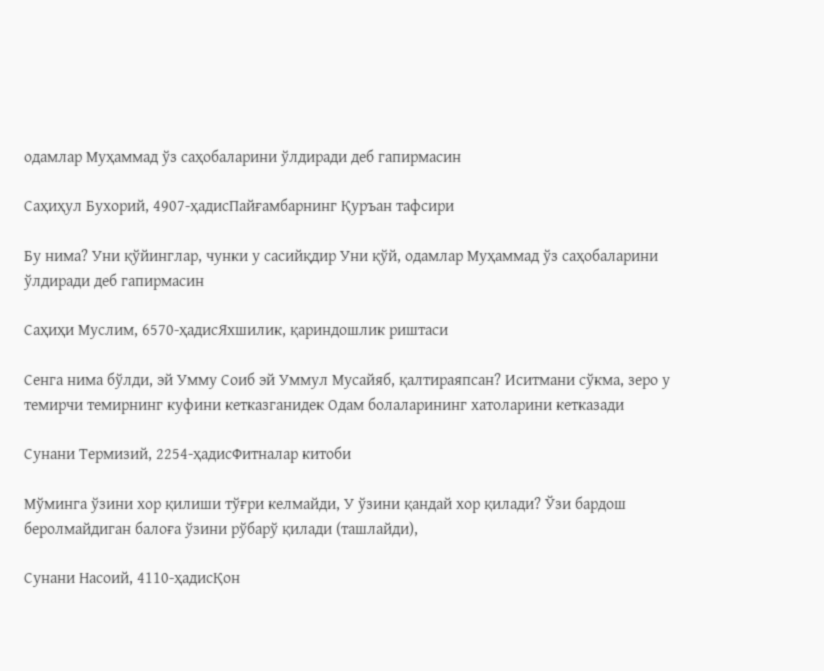одамлар Муҳаммад ўз саҳобаларини ўлдиради деб гапирмасин

Саҳиҳул Бухорий, 4907-ҳадисПайғамбарнинг Қуръан тафсири

Бу нима? Уни қўйинглар, чунки у сасийқдир Уни қўй, одамлар Муҳаммад ўз саҳобаларини ўлдиради деб гапирмасин

Саҳиҳи Муслим, 6570-ҳадисЯхшилик, қариндошлик риштаси

Сенга нима бўлди, эй Умму Соиб эй Уммул Мусайяб, қалтираяпсан? Иситмани сўкма, зеро у темирчи темирнинг куфини кетказганидек Одам болаларининг хатоларини кетказади

Сунани Термизий, 2254-ҳадисФитналар китоби

Мўминга ўзини хор қилиши тўғри келмайди, У ўзини қандай хор қилади? Ўзи бардош беролмайдиган балоға ўзини рўбарў қилади (ташлайди),

Сунани Насоий, 4110-ҳадисҚон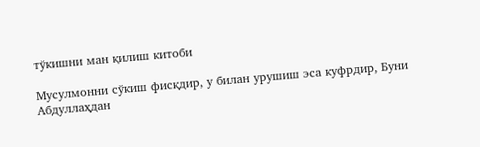тўкишни ман қилиш китоби

Мусулмонни сўкиш фисқдир, у билан урушиш эса куфрдир, Буни Абдуллаҳдан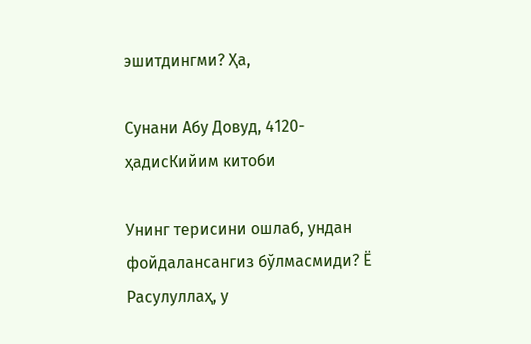эшитдингми? Ҳа,

Сунани Абу Довуд, 4120-ҳадисКийим китоби

Унинг терисини ошлаб, ундан фойдалансангиз бўлмасмиди? Ё Расулуллаҳ, у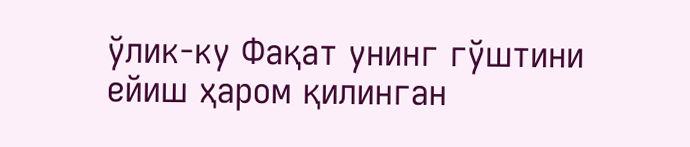ўлик-ку Фақат унинг гўштини ейиш ҳаром қилинган